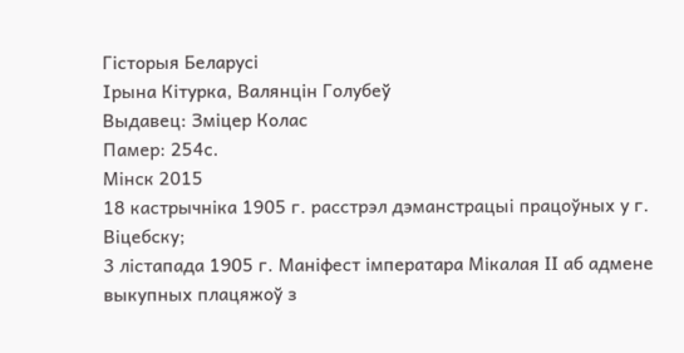Гісторыя Беларусі
Ірына Кітурка, Валянцін Голубеў
Выдавец: Зміцер Колас
Памер: 254с.
Мінск 2015
18 кастрычніка 1905 г. расстрэл дэманстрацыі працоўных у г. Віцебску;
3 лістапада 1905 г. Маніфест імператара Мікалая II аб адмене выкупных плацяжоў з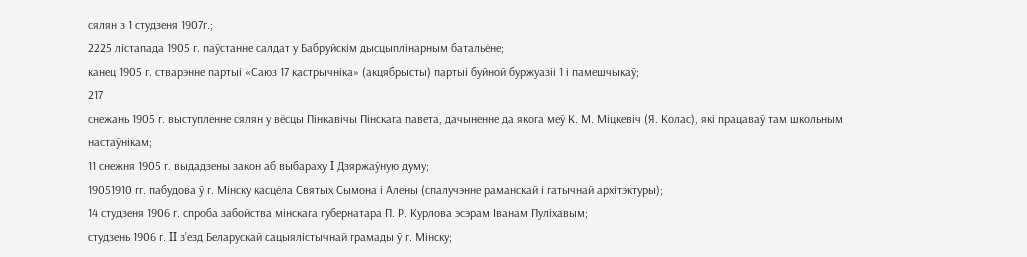сялян з 1 студзеня 1907г.;
2225 лістапада 1905 г. паўстанне салдат у Бабруйскім дысцыплінарным батальёне;
канец 1905 г. стварэнне партыі «Саюз 17 кастрычніка» (акцябрысты) партыі буйной буржуазіі 1 і памешчыкаў;
217
снежань 1905 г. выступленне сялян у вёсцы Пінкавічы Пінскага павета, дачыненне да якога меў К. М. Міцкевіч (Я. Колас), які працаваў там школьным настаўнікам;
11 снежня 1905 г. выдадзены закон аб выбараху I Дзяржаўную думу;
19051910 гг. пабудова ў г. Мінску касцёла Святых Сымона і Алены (спалучэнне раманскай і гатычнай архітэктуры);
14 студзеня 1906 г. спроба забойства мінскага губернатара П. Р. Курлова эсэрам Іванам Пуліхавым;
студзень 1906 г. II з’езд Беларускай сацыялістычнай грамады ў г. Мінску;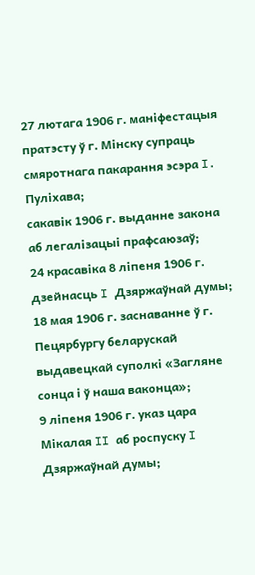27 лютага 1906 г. маніфестацыя пратэсту ў г. Мінску супраць смяротнага пакарання эсэра I. Пуліхава;
сакавік 1906 г. выданне закона аб легалізацыі прафсаюзаў;
24 красавіка 8 ліпеня 1906 г. дзейнасць I Дзяржаўнай думы;
18 мая 1906 г. заснаванне ў г. Пецярбургу беларускай выдавецкай суполкі «Загляне сонца і ў наша ваконца»;
9 ліпеня 1906 г. указ цара Мікалая II аб роспуску I Дзяржаўнай думы;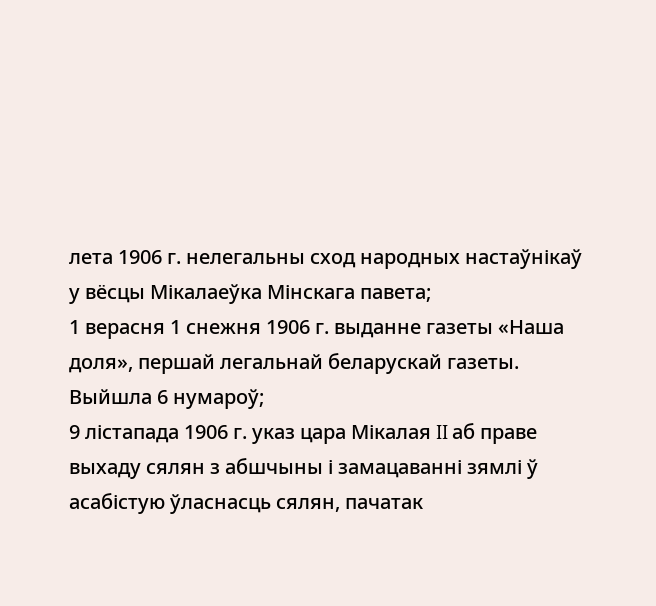лета 1906 г. нелегальны сход народных настаўнікаў у вёсцы Мікалаеўка Мінскага павета;
1 верасня 1 снежня 1906 г. выданне газеты «Наша доля», першай легальнай беларускай газеты. Выйшла 6 нумароў;
9 лістапада 1906 г. указ цара Мікалая II аб праве выхаду сялян з абшчыны і замацаванні зямлі ў асабістую ўласнасць сялян, пачатак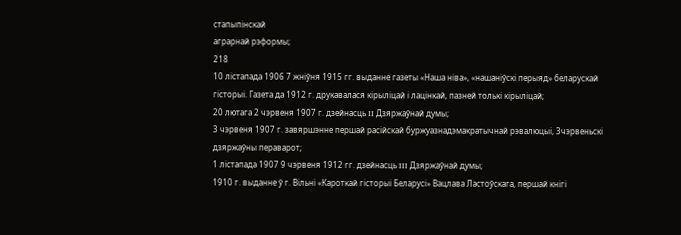стапыпінскай
аграрнай рэформы;
218
10 лістапада 1906 7 жніўня 1915 гг. выданне газеты «Наша ніва», «нашаніўскі перыяд» беларускай гісторыі. Газета да 1912 г. друкавалася кірыліцай і лацінкай, пазней толькі кірыліцай;
20 лютага 2 чэрвеня 1907 г. дзейнасць II Дзяржаўнай думы;
3 чэрвеня 1907 г. завяршэнне першай расійскай буржуазнадэмакратычнай рэвалюцыі, 3чэрвеньскі дзяржаўны пераварот;
1 лістапада 1907 9 чэрвеня 1912 гг. дзейнасць III Дзяржаўнай думы;
1910 г. выданне ў г. Вільні «Кароткай гісторыі Беларусі» Вацлава Ластоўскага, першай кнігі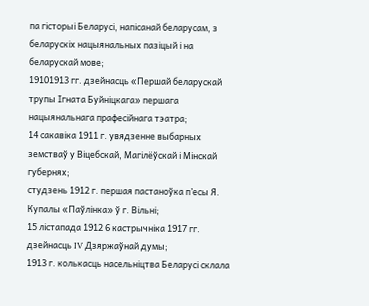па гісторыі Беларусі, напісанай беларусам, з беларускіх нацыянальных пазіцый і на беларускай мове;
19101913 гг. дзейнасць «Першай беларускай трупы Ігната Буйніцкага» першага нацыянальнага прафесійнага тэатра;
14 сакавіка 1911 г. увядзенне выбарных земстваў у Віцебскай, Магілёўскай і Мінскай губернях;
студзень 1912 г. першая пастаноўка п’есы Я. Купалы «Паўлінка» ў г. Вільні;
15 лістапада 1912 6 кастрычніка 1917 гг. дзейнасць IV Дзяржаўнай думы;
1913 г. колькасць насельніцтва Беларусі склала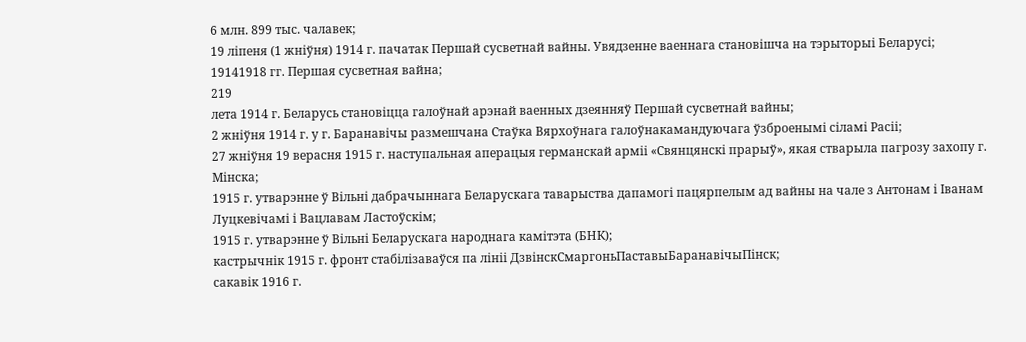6 млн. 899 тыс. чалавек;
19 ліпеня (1 жніўня) 1914 г. пачатак Першай сусветнай вайны. Увядзенне ваеннага становішча на тэрыторыі Беларусі;
19141918 гг. Першая сусветная вайна;
219
лета 1914 г. Беларусь становіцца галоўнай арэнай ваенных дзеянняў Першай сусветнай вайны;
2 жніўня 1914 г. у г. Баранавічы размешчана Стаўка Вярхоўнага галоўнакамандуючага ўзброенымі сіламі Расіі;
27 жніўня 19 верасня 1915 г. наступальная аперацыя германскай арміі «Свянцянскі прарыў», якая стварыла пагрозу захопу г. Мінска;
1915 г. утварэнне ў Вільні дабрачыннага Беларускага таварыства дапамогі пацярпелым ад вайны на чале з Антонам і Іванам Луцкевічамі і Вацлавам Ластоўскім;
1915 г. утварэнне ў Вільні Беларускага народнага камітэта (БНК);
кастрычнік 1915 г. фронт стабілізаваўся па лініі ДзвінскСмаргоньПаставыБаранавічыПінск;
сакавік 1916 г.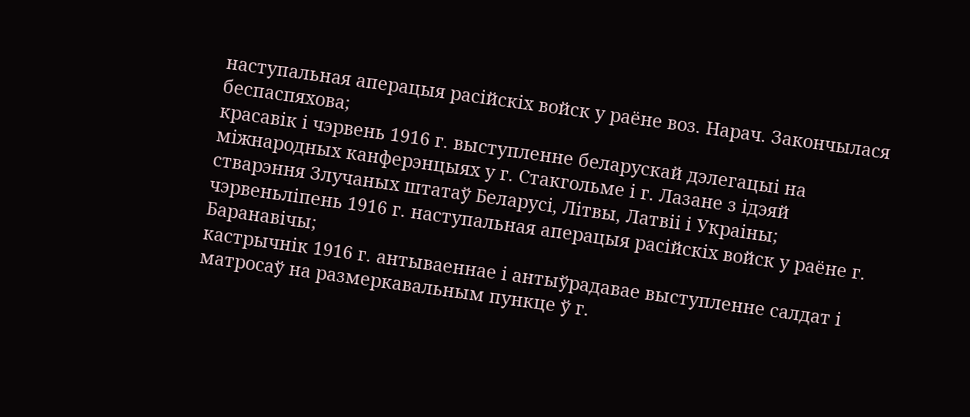наступальная аперацыя расійскіх войск у раёне воз. Нарач. Закончылася беспаспяхова;
красавік і чэрвень 1916 г. выступленне беларускай дэлегацыі на міжнародных канферэнцыях у г. Стакгольме і г. Лазане з ідэяй стварэння Злучаных штатаў Беларусі, Літвы, Латвіі і Украіны;
чэрвеньліпень 1916 г. наступальная аперацыя расійскіх войск у раёне г. Баранавічы;
кастрычнік 1916 г. антываеннае і антыўрадавае выступленне салдат і матросаў на размеркавальным пункце ў г.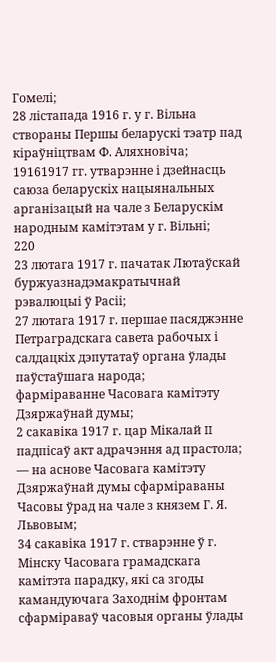Гомелі;
28 лістапада 1916 г. у г. Вільна створаны Першы беларускі тэатр пад кіраўніцтвам Ф. Аляхновіча;
19161917 гг. утварэнне і дзейнасць саюза беларускіх нацыянальных арганізацый на чале з Беларускім народным камітэтам у г. Вільні;
220
23 лютага 1917 г. пачатак Лютаўскай буржуазнадэмакратычнай рэвалюцыі ў Расіі;
27 лютага 1917 г. першае пасяджэнне Петраградскага савета рабочых і салдацкіх дэпутатаў органа ўлады паўстаўшага народа;
фарміраванне Часовага камітэту Дзяржаўнай думы;
2 сакавіка 1917 г. цар Мікалай II падпісаў акт адрачэння ад прастола;
— на аснове Часовага камітэту Дзяржаўнай думы сфарміраваны Часовы ўрад на чале з князем Г. Я. Львовым;
34 сакавіка 1917 г. стварэнне ў г. Мінску Часовага грамадскага камітэта парадку, які са згоды камандуючага Заходнім фронтам сфарміраваў часовыя органы ўлады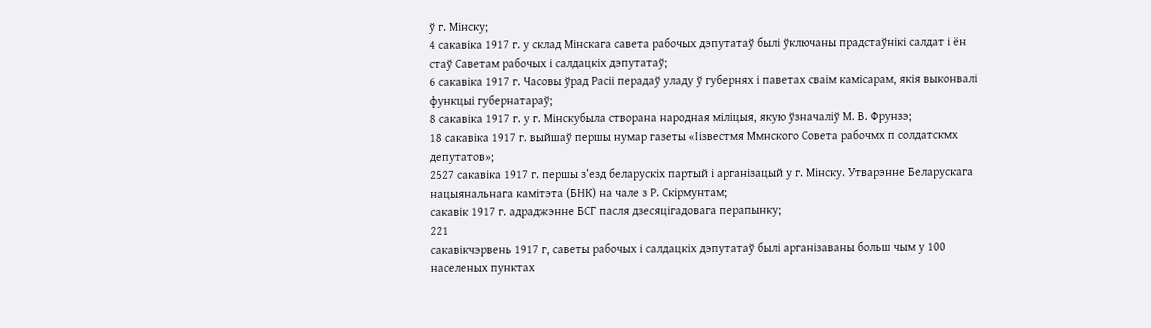ў г. Мінску;
4 сакавіка 1917 г. у склад Мінскага савета рабочых дэпутатаў былі ўключаны прадстаўнікі салдат і ён стаў Саветам рабочых і салдацкіх дэпутатаў;
6 сакавіка 1917 г. Часовы ўрад Расіі перадаў уладу ў губернях і паветах сваім камісарам, якія выконвалі функцыі губернатараў;
8 сакавіка 1917 г. у г. Мінскубыла створана народная міліцыя, якую ўзначаліў М. В. Фрунзэ;
18 сакавіка 1917 г. выйшаў першы нумар газеты «Іізвестмя Ммнского Совета рабочмх п солдатскмх депутатов»;
2527 сакавіка 1917 г. першы з’езд беларускіх партый і арганізацый у г. Мінску. Утварэнне Беларускага нацыянальнага камітэта (БНК) на чале з Р. Скірмунтам;
сакавік 1917 г. адраджэнне БСГ пасля дзесяцігадовага перапынку;
221
сакавікчэрвень 1917 г, саветы рабочых і салдацкіх дэпутатаў былі арганізаваны больш чым у 100 населеных пунктах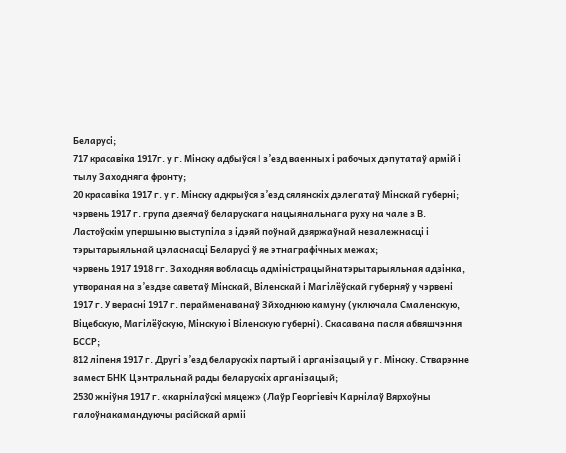Беларусі;
717 красавіка 1917г. у г. Мінску адбыўся I з’езд ваенных і рабочых дэпутатаў армій і тылу Заходняга фронту;
20 красавіка 1917 г. у г. Мінску адкрыўся з’езд сялянскіх дэлегатаў Мінскай губерні;
чэрвень 1917 г. група дзеячаў беларускага нацыянальнага руху на чале з В. Ластоўскім упершыню выступіла з ідэяй поўнай дзяржаўнай незалежнасці і тэрытарыяльнай цэласнасці Беларусі ў яе этнаграфічных межах;
чэрвень 1917 1918 гг. Заходняя вобласць адміністрацыйнатэрытарыяльная адзінка, утвораная на з’ездзе саветаў Мінскай, Віленскай і Магілёўскай губерняў у чэрвені 1917 г. У верасні 1917 г. перайменаванаў Зйходнюю камуну (уключала Смаленскую, Віцебскую, Магілёўскую, Мінскую і Віленскую губерні). Скасавана пасля абвяшчэння БССР;
812 ліпеня 1917 г. Другі з’езд беларускіх партый і арганізацый у г. Мінску. Стварэнне замест БНК Цэнтральнай рады беларускіх арганізацый;
2530 жніўня 1917 г. «карнілаўскі мяцеж» (Лаўр Георгіевіч Карнілаў Вярхоўны галоўнакамандуючы расійскай арміі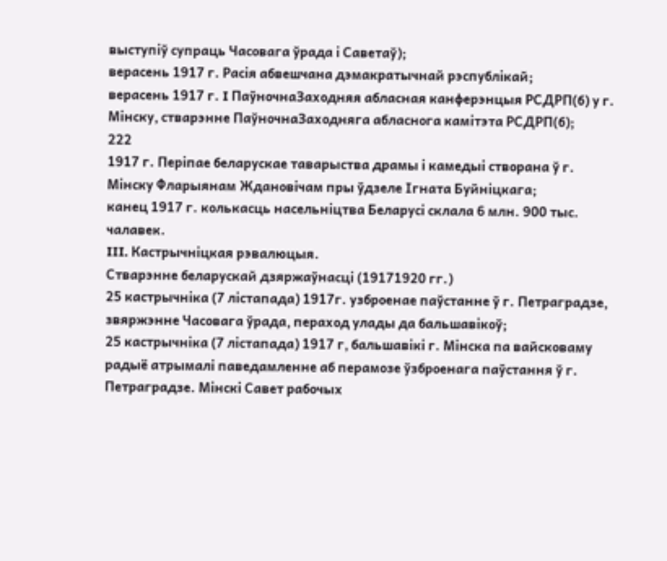выступіў супраць Часовага ўрада і Саветаў);
верасень 1917 г. Расія абвешчана дэмакратычнай рэспублікай;
верасень 1917 г. I ПаўночнаЗаходняя абласная канферэнцыя РСДРП(б) у г. Мінску, стварэнне ПаўночнаЗаходняга абласнога камітэта РСДРП(б);
222
1917 г. Періпае беларускае таварыства драмы і камедыі створана ў г. Мінску Фларыянам Ждановічам пры ўдзеле Ігната Буйніцкага;
канец 1917 г. колькасць насельніцтва Беларусі склала 6 млн. 900 тыс. чалавек.
III. Кастрычніцкая рэвалюцыя.
Стварэнне беларускай дзяржаўнасці (19171920 гг.)
25 кастрычніка (7 лістапада) 1917г. узброенае паўстанне ў г. Петраградзе, звяржэнне Часовага ўрада, пераход улады да бальшавікоў;
25 кастрычніка (7 лістапада) 1917 г, бальшавікі г. Мінска па вайсковаму радыё атрымалі паведамленне аб перамозе ўзброенага паўстання ў г. Петраградзе. Мінскі Савет рабочых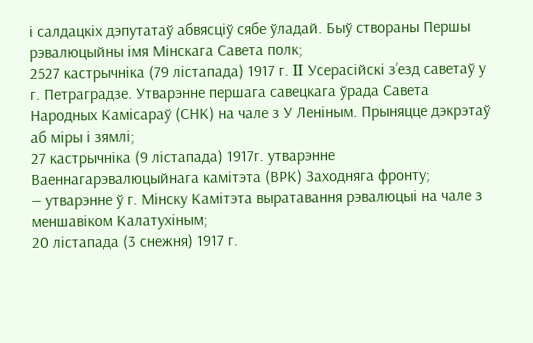і салдацкіх дэпутатаў абвясціў сябе ўладай. Быў створаны Першы рэвалюцыйны імя Мінскага Савета полк;
2527 кастрычніка (79 лістапада) 1917 г. II Усерасійскі з’езд саветаў у г. Петраградзе. Утварэнне першага савецкага ўрада Савета Народных Камісараў (СНК) на чале з У Леніным. Прыняцце дэкрэтаў аб міры і зямлі;
27 кастрычніка (9 лістапада) 1917г. утварэнне Ваеннагарэвалюцыйнага камітэта (ВРК) Заходняга фронту;
— утварэнне ў г. Мінску Камітэта выратавання рэвалюцыі на чале з меншавіком Калатухіным;
20 лістапада (3 снежня) 1917 г.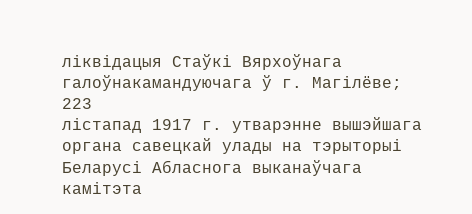ліквідацыя Стаўкі Вярхоўнага галоўнакамандуючага ў г. Магілёве;
223
лістапад 1917 г. утварэнне вышэйшага органа савецкай улады на тэрыторыі Беларусі Абласнога выканаўчага камітэта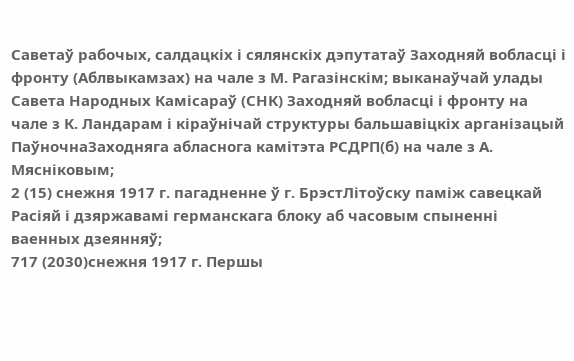Саветаў рабочых, салдацкіх і сялянскіх дэпутатаў Заходняй вобласці і фронту (Аблвыкамзах) на чале з М. Рагазінскім; выканаўчай улады Савета Народных Камісараў (СНК) Заходняй вобласці і фронту на чале з К. Ландарам і кіраўнічай структуры бальшавіцкіх арганізацый ПаўночнаЗаходняга абласнога камітэта РСДРП(б) на чале з А. Мясніковым;
2 (15) снежня 1917 г. пагадненне ў г. БрэстЛітоўску паміж савецкай Расіяй і дзяржавамі германскага блоку аб часовым спыненні ваенных дзеянняў;
717 (2030)снежня 1917 г. Першы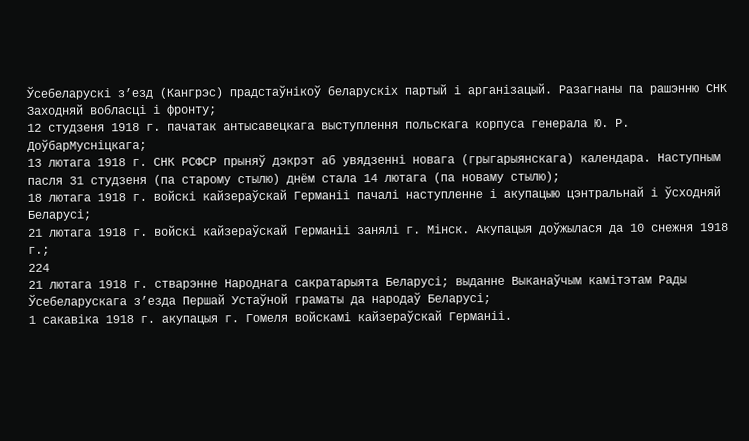Ўсебеларускі з’езд (Кангрэс) прадстаўнікоў беларускіх партый і арганізацый. Разагнаны па рашэнню СНК Заходняй вобласці і фронту;
12 студзеня 1918 г. пачатак антысавецкага выступлення польскага корпуса генерала Ю. Р. ДоўбарМусніцкага;
13 лютага 1918 г. СНК РСФСР прыняў дэкрэт аб увядзенні новага (грыгарыянскага) календара. Наступным пасля 31 студзеня (па старому стылю) днём стала 14 лютага (па новаму стылю);
18 лютага 1918 г. войскі кайзераўскай Германіі пачалі наступленне і акупацыю цэнтральнай і ўсходняй Беларусі;
21 лютага 1918 г. войскі кайзераўскай Германіі занялі г. Мінск. Акупацыя доўжылася да 10 снежня 1918 г.;
224
21 лютага 1918 г. стварэнне Народнага сакратарыята Беларусі; выданне Выканаўчым камітэтам Рады Ўсебеларускага з’езда Першай Устаўной граматы да народаў Беларусі;
1 сакавіка 1918 г. акупацыя г. Гомеля войскамі кайзераўскай Германіі.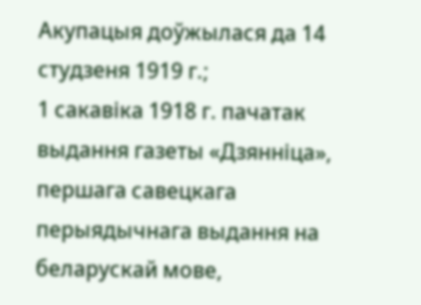Акупацыя доўжылася да 14 студзеня 1919 г.;
1 сакавіка 1918 г. пачатак выдання газеты «Дзянніца», першага савецкага перыядычнага выдання на беларускай мове,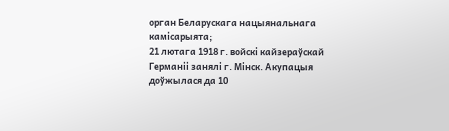орган Беларускага нацыянальнага камісарыята;
21 лютага 1918 г. войскі кайзераўскай Германіі занялі г. Мінск. Акупацыя доўжылася да 10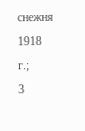снежня 1918 г.;
3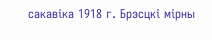сакавіка 1918 г. Брэсцкі мірны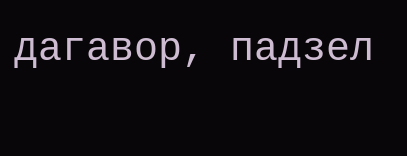дагавор, падзел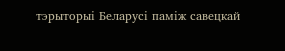тэрыторыі Беларусі паміж савецкай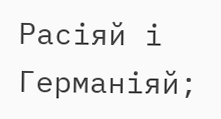Расіяй і Германіяй;